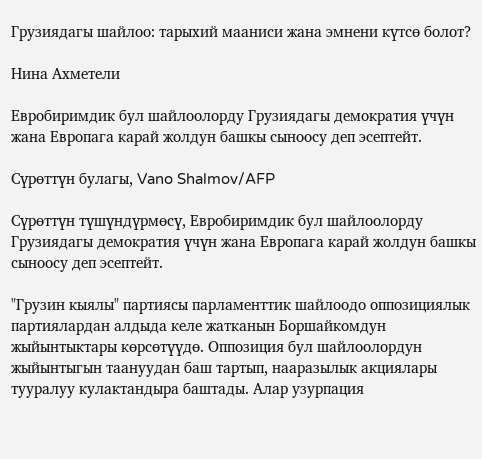Грузиядагы шайлоо: тарыхий мааниси жана эмнени күтсө болот?

Нина Ахметели

Евробиримдик бул шайлоолорду Грузиядагы демократия үчүн жана Европага карай жолдун башкы сыноосу деп эсептейт.

Сүрөттүн булагы, Vano Shalmov/AFP

Сүрөттүн түшүндүрмөсү, Евробиримдик бул шайлоолорду Грузиядагы демократия үчүн жана Европага карай жолдун башкы сыноосу деп эсептейт.

"Грузин кыялы" партиясы парламенттик шайлоодо оппозициялык партиялардан алдыда келе жатканын Боршайкомдун жыйынтыктары көрсөтүүдө. Оппозиция бул шайлоолордун жыйынтыгын таануудан баш тартып, нааразылык акциялары тууралуу кулактандыра баштады. Алар узурпация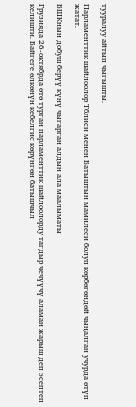тууралуу айтып чыгышты.

Парламенттик шайлоолор Тблиси менен Батыштын мамилеси болуп көрбөгөндөй чыңалган учурда өтүп жатат.

БШКнын добуш берүү күнү чыгарган алдын ала маалыматы

Грузияда 26-октябрда өтө турган парламенттик шайлоолорду тагдыр чечүүчү аламан жарыш деп эсептеп келишти. Байгеге өлкөнүн кебелгис көрүнгөн батышчыл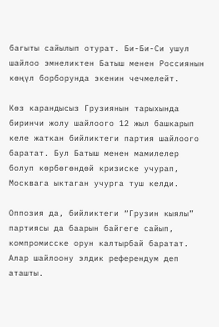багыты сайылып отурат. Би-Би-Си ушул шайлоо эмнеликтен Батыш менен Россиянын көңүл борборунда экенин чечмелейт.

Көз карандысыз Грузиянын тарыхында биринчи жолу шайлоого 12 жыл башкарып келе жаткан бийликтеги партия шайлоого баратат. Бул Батыш менен мамилелер болуп көрбөгөндөй кризиске учурап, Москвага ыктаган учурга туш келди.

Оппозия да, бийликтеги “Грузин кыялы” партиясы да баарын байгеге сайып, компромисске орун калтырбай баратат. Алар шайлоону элдик референдум деп аташты.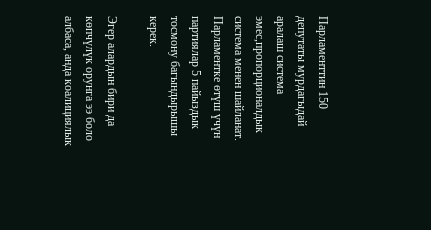Парламенттин 150 депутаты мурдагыдай аралаш система эмес,пропорционалдык система менен шайланат. Парламентке өтүш үчүн партиялар 5 пайыздык тосмону багындырышы керек.

Эгер алардын бири да көпчүлүк орунга ээ боло албаса, анда коалициялык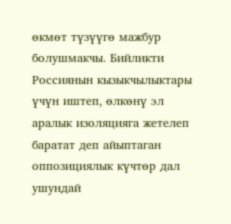өкмөт түзүүгө мажбур болушмакчы. Бийликти Россиянын кызыкчылыктары үчүн иштеп, өлкөнү эл аралык изоляцияга жетелеп баратат деп айыптаган оппозициялык күчтөр дал ушундай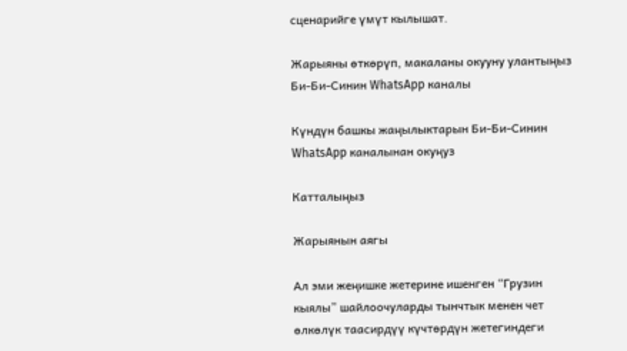сценарийге үмүт кылышат.

Жарыяны өткөрүп, макаланы окууну улантыңыз
Би-Би-Синин WhatsApp каналы

Күндүн башкы жаңылыктарын Би-Би-Синин WhatsApp каналынан окуңуз

Катталыңыз

Жарыянын аягы

Ал эми жеңишке жетерине ишенген “Грузин кыялы” шайлоочуларды тынчтык менен чет өлкөлүк таасирдүү күчтөрдүн жетегиндеги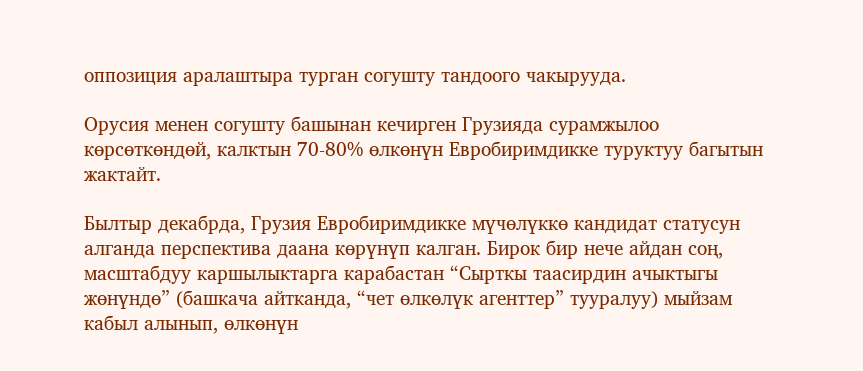оппозиция аралаштыра турган согушту тандоого чакырууда.

Орусия менен согушту башынан кечирген Грузияда сурамжылоо көрсөткөндөй, калктын 70-80% өлкөнүн Евробиримдикке туруктуу багытын жактайт.

Былтыр декабрда, Грузия Евробиримдикке мүчөлүккө кандидат статусун алганда перспектива даана көрүнүп калган. Бирок бир нече айдан соң, масштабдуу каршылыктарга карабастан “Сырткы таасирдин ачыктыгы жөнүндө” (башкача айтканда, “чет өлкөлүк агенттер” тууралуу) мыйзам кабыл алынып, өлкөнүн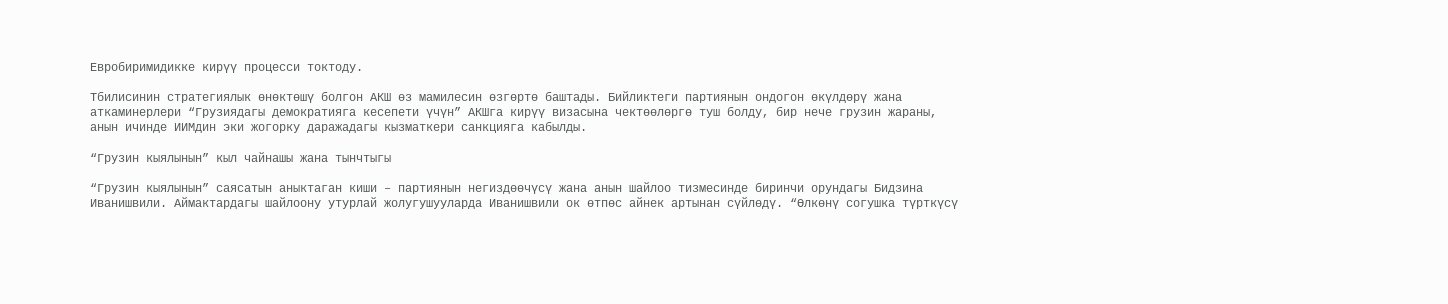Евробиримидикке кирүү процесси токтоду.

Тбилисинин стратегиялык өнөктөшү болгон АКШ өз мамилесин өзгөртө баштады. Бийликтеги партиянын ондогон өкүлдөрү жана аткаминерлери “Грузиядагы демократияга кесепети үчүн” АКШга кирүү визасына чектөөлөргө туш болду, бир нече грузин жараны, анын ичинде ИИМдин эки жогорку даражадагы кызматкери санкцияга кабылды.

“Грузин кыялынын” кыл чайнашы жана тынчтыгы

“Грузин кыялынын” саясатын аныктаган киши – партиянын негиздөөчүсү жана анын шайлоо тизмесинде биринчи орундагы Бидзина Иванишвили. Аймактардагы шайлоону утурлай жолугушууларда Иванишвили ок өтпөс айнек артынан сүйлөдү. “Өлкөнү согушка түрткүсү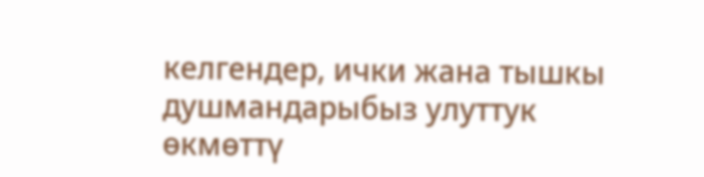келгендер, ички жана тышкы душмандарыбыз улуттук өкмөттү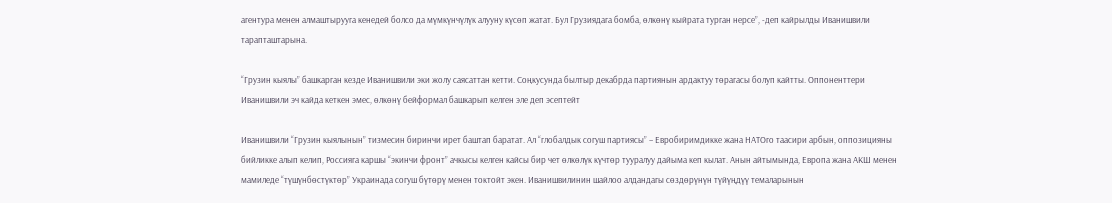агентура менен алмаштырууга кенедей болсо да мүмкүнчүлүк алууну күсөп жатат. Бул Грузиядага бомба, өлкөнү кыйрата турган нерсе”, -деп кайрылды Иванишвили тарапташтарына.

“Грузин кыялы” башкарган кезде Иванишвили эки жолу саясаттан кетти. Соңкусунда былтыр декабрда партиянын ардактуу төрагасы болуп кайтты. Оппоненттери Иванишвили эч кайда кеткен эмес, өлкөнү бейформал башкарып келген эле деп эсептейт

Иванишвили “Грузин кыялынын” тизмесин биринчи ирет баштап баратат. Ал “глобалдык согуш партиясы” – Евробиримдикке жана НАТОго таасири арбын, оппозицияны бийликке алып келип, Россияга каршы “экинчи фронт” ачкысы келген кайсы бир чет өлкөлүк күчтөр тууралуу дайыма кеп кылат. Анын айтымында, Европа жана АКШ менен мамиледе “түшүнбөстүктөр” Украинада согуш бүтөрү менен токтойт экен. Иванишвилинин шайлоо алдандагы сөздөрүнүн түйүңдүү темаларынын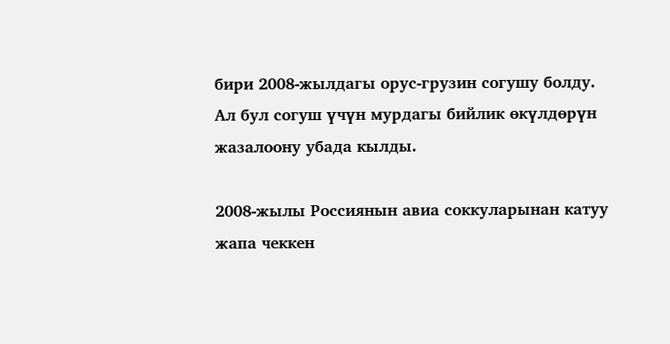бири 2008-жылдагы орус-грузин согушу болду. Ал бул согуш үчүн мурдагы бийлик өкүлдөрүн жазалоону убада кылды.

2008-жылы Россиянын авиа соккуларынан катуу жапа чеккен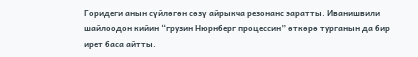Горидеги анын сүйлөгөн сөзү айрыкча резонанс эаратты. Иванишвили шайлоодон кийин “грузин Нюрнберг процессин” өткөрө турганын да бир ирет баса айтты.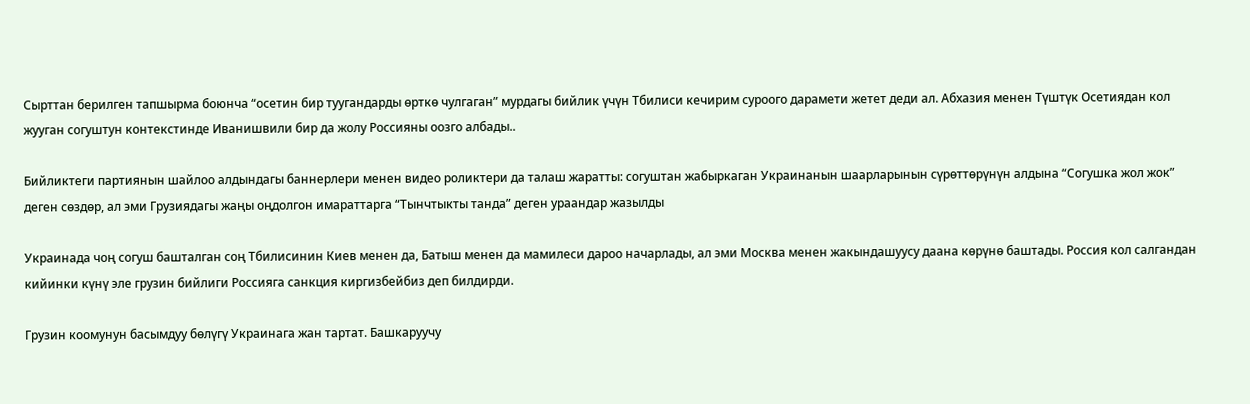Сырттан берилген тапшырма боюнча “осетин бир туугандарды өрткө чулгаган” мурдагы бийлик үчүн Тбилиси кечирим суроого дарамети жетет деди ал. Абхазия менен Түштүк Осетиядан кол жууган согуштун контекстинде Иванишвили бир да жолу Россияны оозго албады..

Бийликтеги партиянын шайлоо алдындагы баннерлери менен видео роликтери да талаш жаратты: согуштан жабыркаган Украинанын шаарларынын сүрөттөрүнүн алдына “Согушка жол жок” деген сөздөр, ал эми Грузиядагы жаңы оңдолгон имараттарга “Тынчтыкты танда” деген ураандар жазылды

Украинада чоң согуш башталган соң Тбилисинин Киев менен да, Батыш менен да мамилеси дароо начарлады, ал эми Москва менен жакындашуусу даана көрүнө баштады. Россия кол салгандан кийинки күнү эле грузин бийлиги Россияга санкция киргизбейбиз деп билдирди.

Грузин коомунун басымдуу бөлүгү Украинага жан тартат. Башкаруучу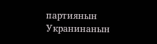партиянын Укранинанын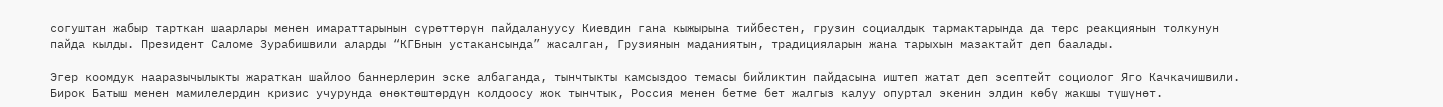согуштан жабыр тарткан шаарлары менен имараттарынын сүрөттөрүн пайдалануусу Киевдин гана кыжырына тийбестен, грузин социалдык тармактарында да терс реакциянын толкунун пайда кылды. Президент Саломе Зурабишвили аларды “КГБнын устакансында” жасалган, Грузиянын маданиятын, традицияларын жана тарыхын мазактайт деп баалады.

Эгер коомдук нааразычылыкты жараткан шайлоо баннерлерин эске албаганда, тынчтыкты камсыздоо темасы бийликтин пайдасына иштеп жатат деп эсептейт социолог Яго Качкачишвили. Бирок Батыш менен мамилелердин кризис учурунда өнөктөштөрдүн колдоосу жок тынчтык, Россия менен бетме бет жалгыз калуу опуртал экенин элдин көбү жакшы түшүнөт.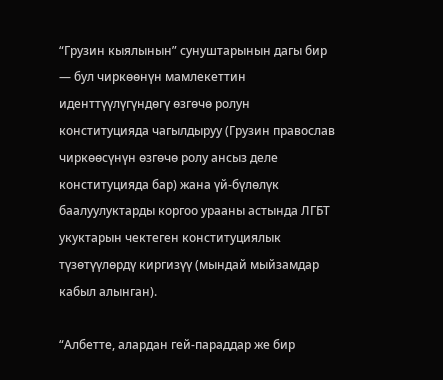“Грузин кыялынын” сунуштарынын дагы бир — бул чиркөөнүн мамлекеттин иденттүүлүгүндөгү өзгөчө ролун конституцияда чагылдыруу (Грузин православ чиркөөсүнүн өзгөчө ролу ансыз деле конституцияда бар) жана үй-бүлөлүк баалуулуктарды коргоо урааны астында ЛГБТ укуктарын чектеген конституциялык түзөтүүлөрдү киргизүү (мындай мыйзамдар кабыл алынган).

“Албетте, алардан гей-параддар же бир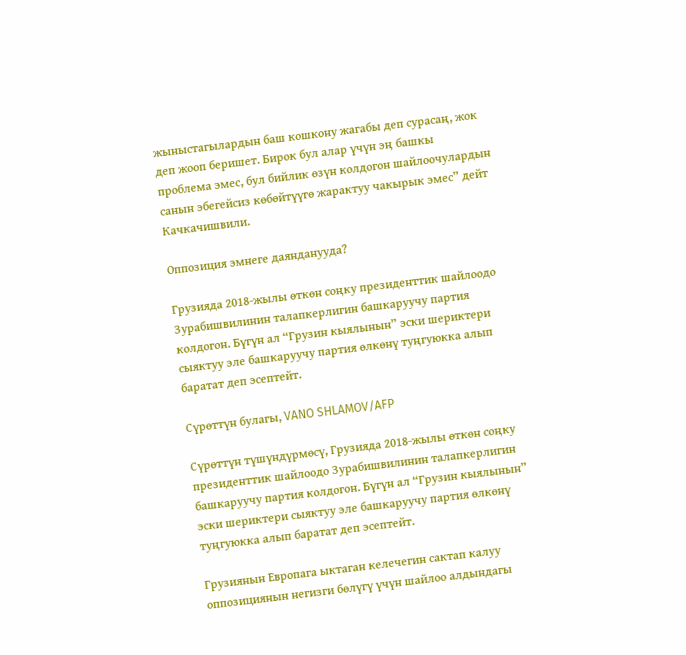жыныстагылардын баш кошкону жагабы деп сурасаң, жок деп жооп беришет. Бирок бул алар үчүн эң башкы проблема эмес, бул бийлик өзүн колдогон шайлоочулардын санын эбегейсиз көбөйтүүгө жарактуу чакырык эмес” дейт Качкачишвили.

Оппозиция эмнеге даянданууда?

Грузияда 2018-жылы өткөн соңку президенттик шайлоодо Зурабишвилинин талапкерлигин башкаруучу партия колдогон. Бүгүн ал “Грузин кыялынын” эски шериктери сыяктуу эле башкаруучу партия өлкөнү туңгуюкка алып баратат деп эсептейт.

Сүрөттүн булагы, VANO SHLAMOV/AFP

Сүрөттүн түшүндүрмөсү, Грузияда 2018-жылы өткөн соңку президенттик шайлоодо Зурабишвилинин талапкерлигин башкаруучу партия колдогон. Бүгүн ал “Грузин кыялынын” эски шериктери сыяктуу эле башкаруучу партия өлкөнү туңгуюкка алып баратат деп эсептейт.

Грузиянын Европага ыктаган келечегин сактап калуу оппозициянын негизги бөлүгү үчүн шайлоо алдындагы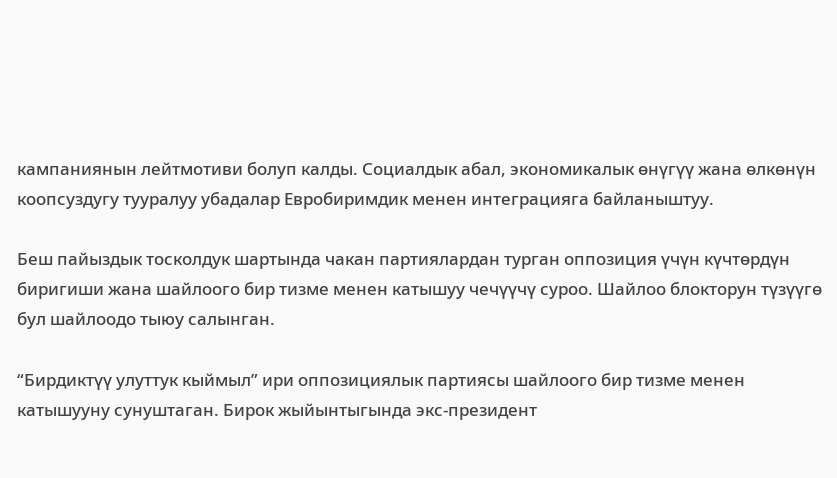кампаниянын лейтмотиви болуп калды. Социалдык абал, экономикалык өнүгүү жана өлкөнүн коопсуздугу тууралуу убадалар Евробиримдик менен интеграцияга байланыштуу.

Беш пайыздык тосколдук шартында чакан партиялардан турган оппозиция үчүн күчтөрдүн биригиши жана шайлоого бир тизме менен катышуу чечүүчү суроо. Шайлоо блокторун түзүүгө бул шайлоодо тыюу салынган.

“Бирдиктүү улуттук кыймыл” ири оппозициялык партиясы шайлоого бир тизме менен катышууну сунуштаган. Бирок жыйынтыгында экс-президент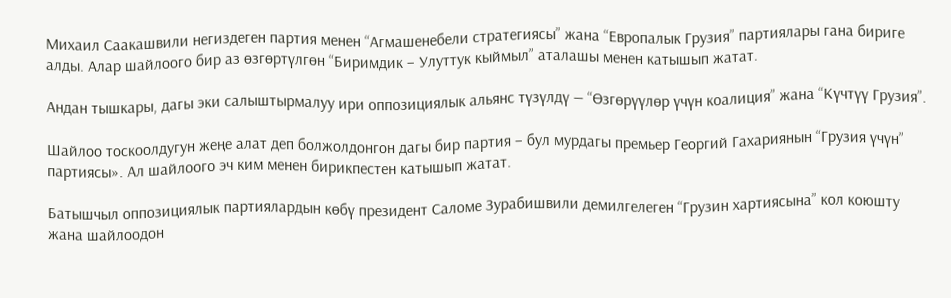Михаил Саакашвили негиздеген партия менен “Агмашенебели стратегиясы” жана “Европалык Грузия” партиялары гана бириге алды. Алар шайлоого бир аз өзгөртүлгөн “Биримдик – Улуттук кыймыл” аталашы менен катышып жатат.

Андан тышкары, дагы эки салыштырмалуу ири оппозициялык альянс түзүлдү — “Өзгөрүүлөр үчүн коалиция” жана “Күчтүү Грузия”.

Шайлоо тоскоолдугун жеңе алат деп болжолдонгон дагы бир партия – бул мурдагы премьер Георгий Гахариянын “Грузия үчүн” партиясы». Ал шайлоого эч ким менен бирикпестен катышып жатат.

Батышчыл оппозициялык партиялардын көбү президент Саломе Зурабишвили демилгелеген “Грузин хартиясына” кол коюшту жана шайлоодон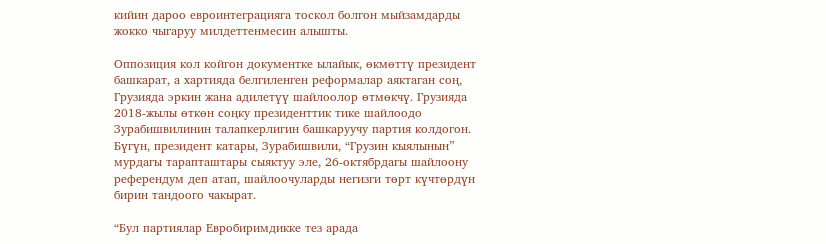кийин дароо евроинтеграцияга тоскол болгон мыйзамдарды жокко чыгаруу милдеттенмесин алышты.

Оппозиция кол койгон документке ылайык, өкмөттү президент башкарат, а хартияда белгиленген реформалар аяктаган соң, Грузияда эркин жана адилетүү шайлоолор өтмөкчү. Грузияда 2018-жылы өткөн соңку президенттик тике шайлоодо Зурабишвилинин талапкерлигин башкаруучу партия колдогон. Бүгүн, президент катары, Зурабишвили, “Грузин кыялынын” мурдагы тарапташтары сыяктуу эле, 26-октябрдагы шайлоону референдум деп атап, шайлоочуларды негизги төрт күчтөрдүн бирин тандоого чакырат.

“Бул партиялар Евробиримдикке тез арада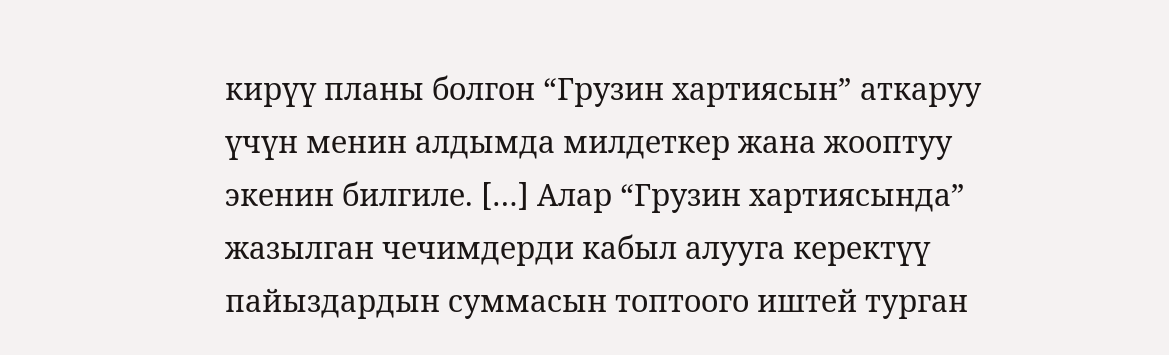кирүү планы болгон “Грузин хартиясын” аткаруу үчүн менин алдымда милдеткер жана жооптуу экенин билгиле. […] Алар “Грузин хартиясында” жазылган чечимдерди кабыл алууга керектүү пайыздардын суммасын топтоого иштей турган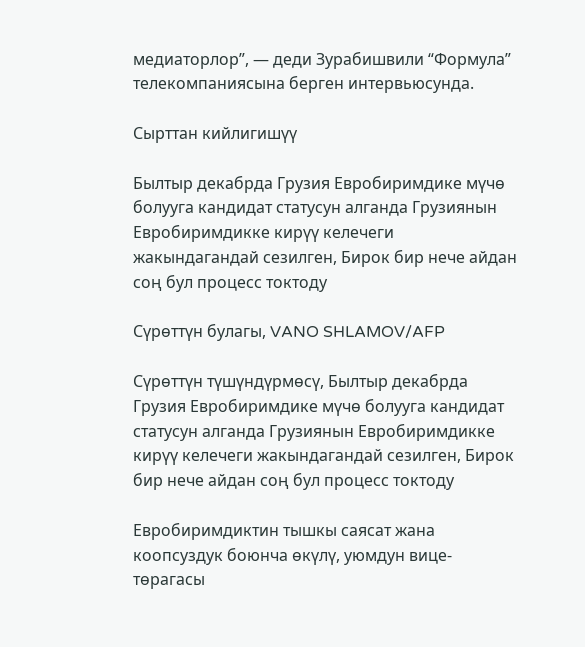медиаторлор”, — деди Зурабишвили “Формула” телекомпаниясына берген интервьюсунда.

Сырттан кийлигишүү

Былтыр декабрда Грузия Евробиримдике мүчө болууга кандидат статусун алганда Грузиянын Евробиримдикке кирүү келечеги жакындагандай сезилген, Бирок бир нече айдан соң бул процесс токтоду

Сүрөттүн булагы, VANO SHLAMOV/AFP

Сүрөттүн түшүндүрмөсү, Былтыр декабрда Грузия Евробиримдике мүчө болууга кандидат статусун алганда Грузиянын Евробиримдикке кирүү келечеги жакындагандай сезилген, Бирок бир нече айдан соң бул процесс токтоду

Евробиримдиктин тышкы саясат жана коопсуздук боюнча өкүлү, уюмдун вице-төрагасы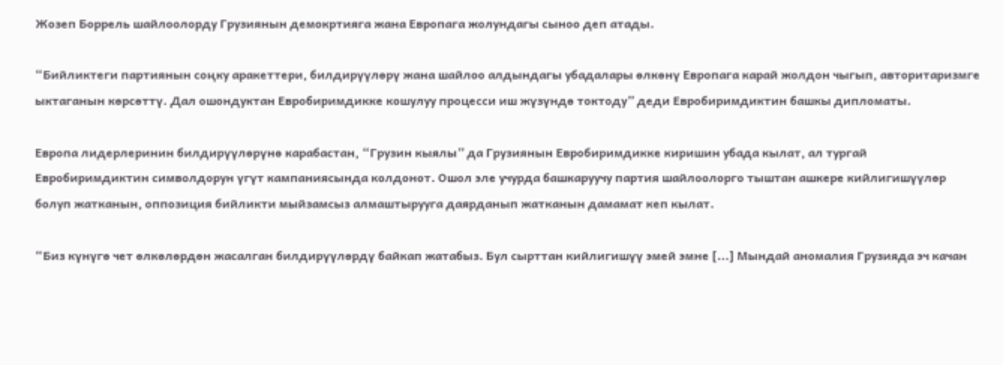Жозеп Боррель шайлоолорду Грузиянын демокртияга жана Европага жолундагы сыноо деп атады.

“Бийликтеги партиянын соңку аракеттери, билдирүүлөрү жана шайлоо алдындагы убадалары өлкөнү Европага карай жолдон чыгып, авторитаризмге ыктаганын көрсөттү. Дал ошондуктан Евробиримдикке кошулуу процесси иш жүзүндө токтоду” деди Евробиримдиктин башкы дипломаты.

Европа лидерлеринин билдирүүлөрүнө карабастан, “Грузин кыялы” да Грузиянын Евробиримдикке киришин убада кылат, ал тургай Евробиримдиктин символдорун үгүт кампаниясында колдонот. Ошол эле учурда башкаруучу партия шайлоолорго тыштан ашкере кийлигишүүлөр болуп жатканын, оппозиция бийликти мыйзамсыз алмаштырууга даярданып жатканын дамамат кеп кылат.

“Биз күнүгө чет өлкөлөрдөн жасалган билдирүүлөрдү байкап жатабыз. Бул сырттан кийлигишүү эмей эмне [...] Мындай аномалия Грузияда эч качан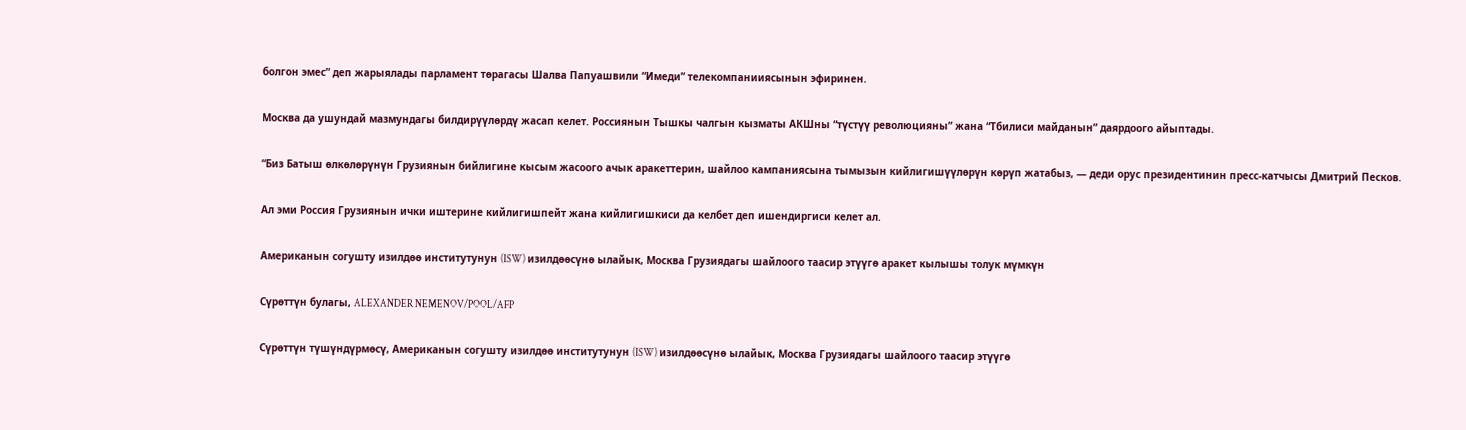болгон эмес” деп жарыялады парламент төрагасы Шалва Папуашвили “Имеди” телекомпанииясынын эфиринен.

Москва да ушундай мазмундагы билдирүүлөрдү жасап келет. Россиянын Тышкы чалгын кызматы АКШны “түстүү революцияны” жана “Тбилиси майданын” даярдоого айыптады.

“Биз Батыш өлкөлөрүнүн Грузиянын бийлигине кысым жасоого ачык аракеттерин, шайлоо кампаниясына тымызын кийлигишүүлөрүн көрүп жатабыз, — деди орус президентинин пресс-катчысы Дмитрий Песков.

Ал эми Россия Грузиянын ички иштерине кийлигишпейт жана кийлигишкиси да келбет деп ишендиргиси келет ал.

Американын согушту изилдөө институтунун (ISW) изилдөөсүнө ылайык, Москва Грузиядагы шайлоого таасир этүүгө аракет кылышы толук мүмкүн

Сүрөттүн булагы, ALEXANDER NEMENOV/POOL/AFP

Сүрөттүн түшүндүрмөсү, Американын согушту изилдөө институтунун (ISW) изилдөөсүнө ылайык, Москва Грузиядагы шайлоого таасир этүүгө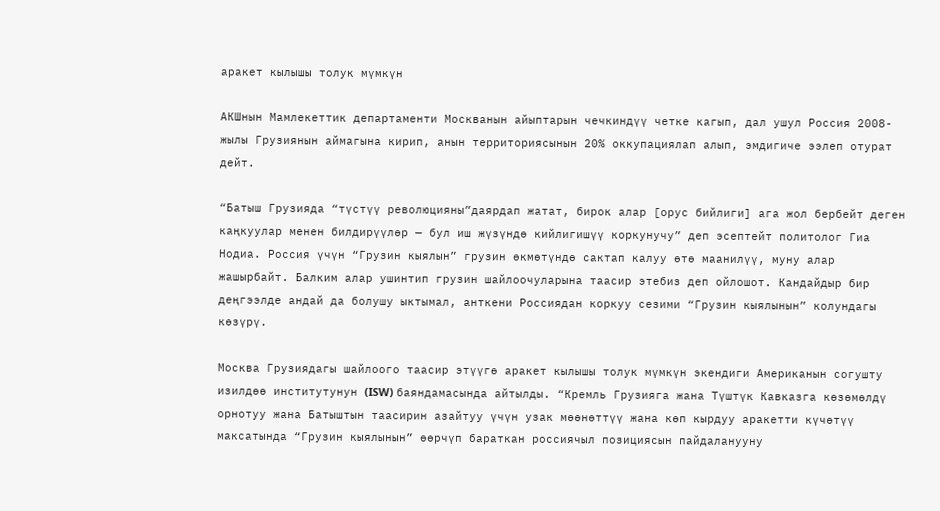аракет кылышы толук мүмкүн

АКШнын Мамлекеттик департаменти Москванын айыптарын чечкиндүү четке кагып, дал ушул Россия 2008-жылы Грузиянын аймагына кирип, анын территориясынын 20% оккупациялап алып, эмдигиче ээлеп отурат дейт.

“Батыш Грузияда “түстүү революцияны”даярдап жатат, бирок алар [орус бийлиги] ага жол бербейт деген каңкуулар менен билдирүүлөр — бул иш жүзүндө кийлигишүү коркунучу” деп эсептейт политолог Гиа Нодиа. Россия үчүн “Грузин кыялын” грузин өкмөтүндө сактап калуу өтө маанилүү, муну алар жашырбайт. Балким алар ушинтип грузин шайлоочуларына таасир этебиз деп ойлошот. Кандайдыр бир деңгээлде андай да болушу ыктымал, анткени Россиядан коркуу сезими “Грузин кыялынын” колундагы көзүрү.

Москва Грузиядагы шайлоого таасир этүүгө аракет кылышы толук мүмкүн экендиги Американын согушту изилдөө институтунун (ISW) баяндамасында айтылды. “Кремль Грузияга жана Түштүк Кавказга көзөмөлдү орнотуу жана Батыштын таасирин азайтуу үчүн узак мөөнөттүү жана көп кырдуу аракетти күчөтүү максатында “Грузин кыялынын” өөрчүп бараткан россиячыл позициясын пайдаланууну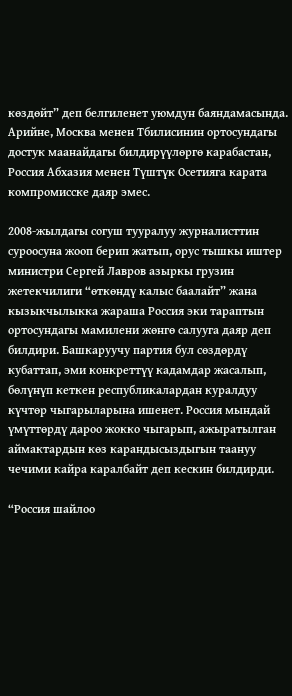көздөйт” деп белгиленет уюмдун баяндамасында. Арийне, Москва менен Тбилисинин ортосундагы достук маанайдагы билдирүүлөргө карабастан, Россия Абхазия менен Түштүк Осетияга карата компромисске даяр эмес.

2008-жылдагы согуш тууралуу журналисттин суроосуна жооп берип жатып, орус тышкы иштер министри Сергей Лавров азыркы грузин жетекчилиги “өткөндү калыс баалайт” жана кызыкчылыкка жараша Россия эки тараптын ортосундагы мамилени жөнгө салууга даяр деп билдири. Башкаруучу партия бул сөздөрдү кубаттап, эми конкреттүү кадамдар жасалып, бөлүнүп кеткен республикалардан куралдуу күчтөр чыгарыларына ишенет. Россия мындай үмүттөрдү дароо жокко чыгарып, ажыратылган аймактардын көз карандысыздыгын таануу чечими кайра каралбайт деп кескин билдирди.

“Россия шайлоо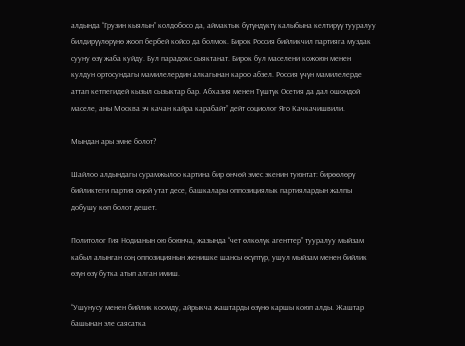алдында “Грузин кыялын” колдобосо да, аймактык бүтүндүктү калыбына келтирүү тууралуу билдирүүлөрүнө жооп бербей койсо да болмок. Бирок Россия бийликчил партияга муздак сууну өзү жаба куйду. Бул парадокс сыяктанат. Бирок бул маселени кожоюн менен кулдун ортосундагы мамилелердин алкагынан кароо абзел. Россия үчүн мамилелерде аттап кетпегидей кызыл сызыктар бар. Абхазия менен Түштүк Осетия да дал ошондой маселе, аны Москва эч качан кайра карабайт” дейт социолог Яго Качкачишвили.

Мындан ары эмне болот?

Шайлоо алдындагы сурамжылоо картина бир өнчөй эмес экенин туюнтат: бирөөлөрү бийликтеги партия оңой утат десе, башкалары оппозициялык партиялардын жалпы добушу көп болот дешет.

Политолог Гия Нодианын ою боюнча, жазында “чет өлкөлүк агенттер” тууралуу мыйзам кабыл алынган соң оппозициянын женишке шансы өсүптүр, ушул мыйзам менен бийлик өзүн өзү бутка атып алган имиш.

“Ушунусу менен бийлик коомду, айрыкча жаштарды өзүнө каршы коюп алды. Жаштар башынан эле саясатка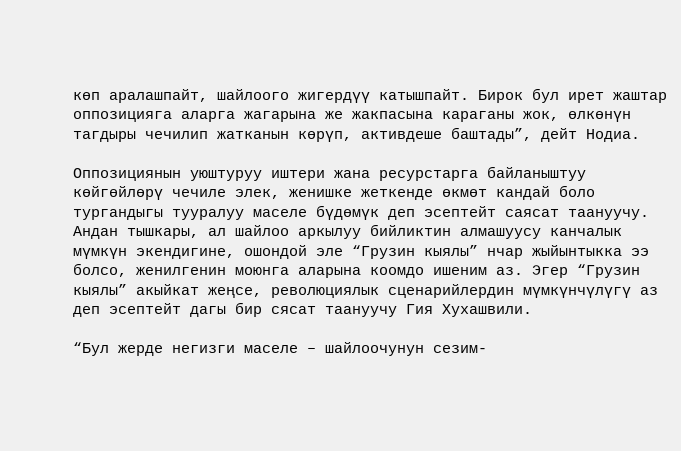көп аралашпайт, шайлоого жигердүү катышпайт. Бирок бул ирет жаштар оппозицияга аларга жагарына же жакпасына караганы жок, өлкөнүн тагдыры чечилип жатканын көрүп, активдеше баштады”, дейт Нодиа.

Оппозициянын уюштуруу иштери жана ресурстарга байланыштуу көйгөйлөрү чечиле элек, женишке жеткенде өкмөт кандай боло тургандыгы тууралуу маселе бүдөмүк деп эсептейт саясат таануучу. Андан тышкары, ал шайлоо аркылуу бийликтин алмашуусу канчалык мүмкүн экендигине, ошондой эле “Грузин кыялы” нчар жыйынтыкка ээ болсо, женилгенин моюнга аларына коомдо ишеним аз. Эгер “Грузин кыялы” акыйкат жеңсе, революциялык сценарийлердин мүмкүнчүлүгү аз деп эсептейт дагы бир сясат таануучу Гия Хухашвили.

“Бул жерде негизги маселе – шайлоочунун сезим-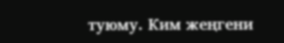туюму. Ким жеңгени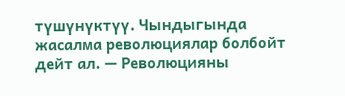түшүнүктүү. Чындыгында жасалма революциялар болбойт дейт ал. — Революцияны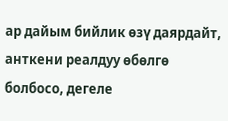ар дайым бийлик өзү даярдайт, анткени реалдуу өбөлгө болбосо, дегеле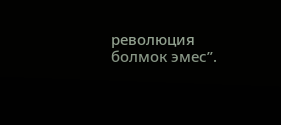революция болмок эмес”.